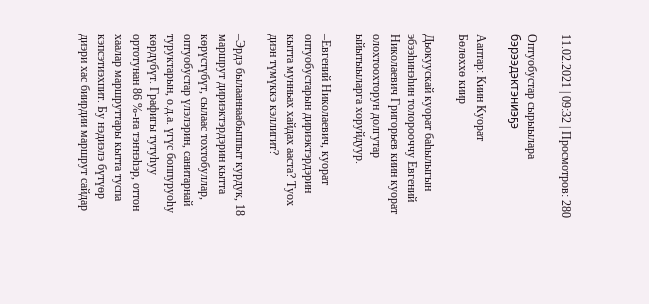11.02.2021 | 09:32 | Просмотров: 280

Оптуобустар сырыылара бэрээдэктэниэҕэ

Ааптар: Киин Куорат
Бөлөххө киир

Дьокуускай куорат баһылыгын эбээһинэһин толорооччу Евгений Николаевич Григорьев киин куорат олохтоохторун долгутар ыйытыыларга хоруйдуур.

–Евгений Николаевич, куорат оптуобустарын дириэктэрдэрин кытта мунньах хайдах ааста? Туох диэн түмүккэ кэллигит?

–Эрдэ былааннаабыппыт курдук, 18 маршрут дириэктэрдэрин кытта көрүстүбүт, сылаас тохтобуллар, оптуобустар үлэлэрин, санитарнай туруктарын, о.д.а. үгүс боппуруоһу көрдүбүт. Графигы тутуһуу ортотунан 86 %-ҥа тэҥнэһэр, оттон хаалар маршруттары кытта туспа кэпсэтиэхпит. Бу нэдиэлэ бүтүөр диэри хас биирдии маршрут сайдар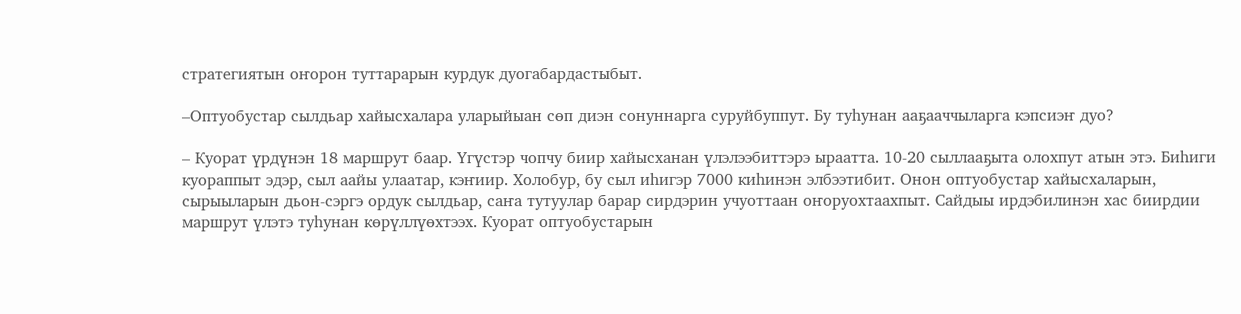стратегиятын оҥорон туттарарын курдук дуогабардастыбыт.

–Оптуобустар сылдьар хайысхалара уларыйыан сөп диэн сонуннарга суруйбуппут. Бу туһунан ааҕааччыларга кэпсиэҥ дуо?

– Куорат үрдүнэн 18 маршрут баар. Үгүстэр чопчу биир хайысханан үлэлээбиттэрэ ыраатта. 10-20 сыллааҕыта олохпут атын этэ. Биһиги куораппыт эдэр, сыл аайы улаатар, кэҥиир. Холобур, бу сыл иһигэр 7000 киһинэн элбээтибит. Онон оптуобустар хайысхаларын, сырыыларын дьон-сэргэ ордук сылдьар, саҥа тутуулар барар сирдэрин учуоттаан оҥоруохтаахпыт. Сайдыы ирдэбилинэн хас биирдии маршрут үлэтэ туһунан көрүллүөхтээх. Куорат оптуобустарын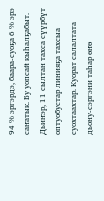94 % эргэрдэ, баара-суоҕа 6 % эрэ саҥатык. Бу уопсай кыһалҕабыт. Дьиҥэр, 11 сылтан тахса сүүрбүт оптуобустар линияҕа тахсыа суохтаахтар. Куорат салалтата дьону-сэргэни таһар өҥө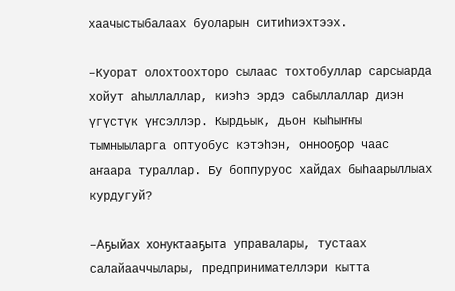хаачыстыбалаах буоларын ситиһиэхтээх.

–Куорат олохтоохторо сылаас тохтобуллар сарсыарда хойут аһыллаллар, киэһэ эрдэ сабыллаллар диэн үгүстүк үҥсэллэр. Кырдьык, дьон кыһыҥҥы тымныыларга оптуобус кэтэһэн, оннооҕор чаас аҥаара тураллар. Бу боппуруос хайдах быһаарыллыах курдугуй?

–Аҕыйах хонуктааҕыта управалары, тустаах салайааччылары, предпринимателлэри кытта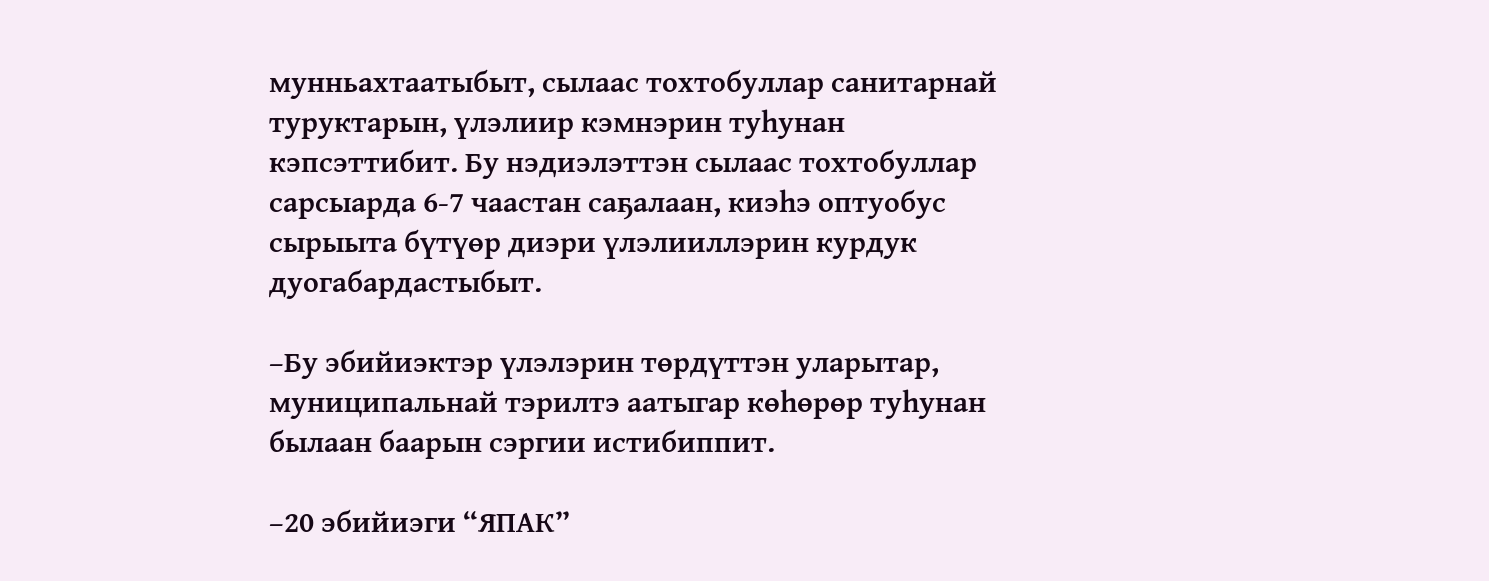мунньахтаатыбыт, сылаас тохтобуллар санитарнай туруктарын, үлэлиир кэмнэрин туһунан кэпсэттибит. Бу нэдиэлэттэн сылаас тохтобуллар сарсыарда 6-7 чаастан саҕалаан, киэһэ оптуобус сырыыта бүтүөр диэри үлэлииллэрин курдук дуогабардастыбыт.

–Бу эбийиэктэр үлэлэрин төрдүттэн уларытар, муниципальнай тэрилтэ аатыгар көһөрөр туһунан былаан баарын сэргии истибиппит.

–20 эбийиэги “ЯПАК”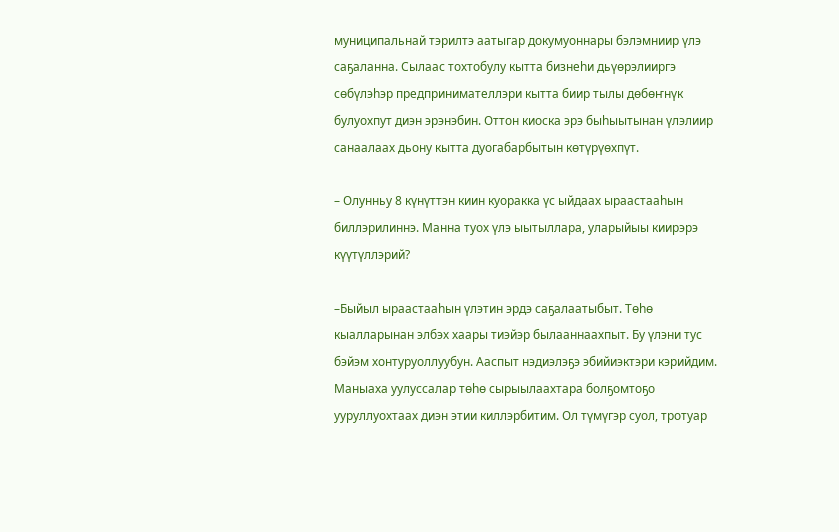муниципальнай тэрилтэ аатыгар докумуоннары бэлэмниир үлэ саҕаланна. Сылаас тохтобулу кытта бизнеһи дьүөрэлииргэ сөбүлэһэр предпринимателлэри кытта биир тылы дөбөҥнүк булуохпут диэн эрэнэбин. Оттон киоска эрэ быһыытынан үлэлиир санаалаах дьону кытта дуогабарбытын көтүрүөхпүт.

– Олунньу 8 күнүттэн киин куоракка үс ыйдаах ыраастааһын биллэрилиннэ. Манна туох үлэ ыытыллара, уларыйыы киирэрэ күүтүллэрий?

–Быйыл ыраастааһын үлэтин эрдэ саҕалаатыбыт. Төһө кыалларынан элбэх хаары тиэйэр былааннаахпыт. Бу үлэни тус бэйэм хонтуруоллуубун. Ааспыт нэдиэлэҕэ эбийиэктэри кэрийдим. Маныаха уулуссалар төһө сырыылаахтара болҕомтоҕо ууруллуохтаах диэн этии киллэрбитим. Ол түмүгэр суол, тротуар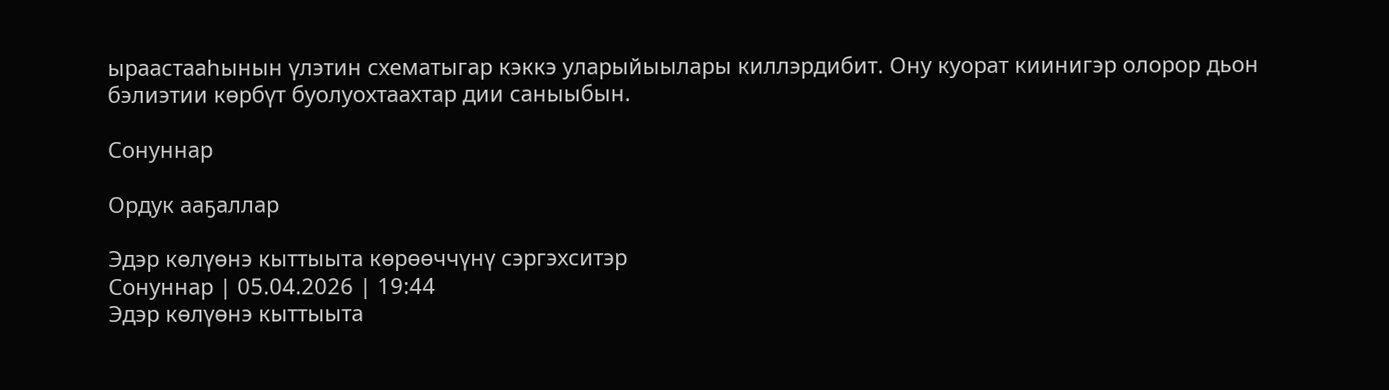ыраастааһынын үлэтин схематыгар кэккэ уларыйыылары киллэрдибит. Ону куорат киинигэр олорор дьон бэлиэтии көрбүт буолуохтаахтар дии саныыбын.

Сонуннар

Ордук ааҕаллар

Эдэр көлүөнэ кыттыыта көрөөччүнү сэргэхситэр
Сонуннар | 05.04.2026 | 19:44
Эдэр көлүөнэ кыттыыта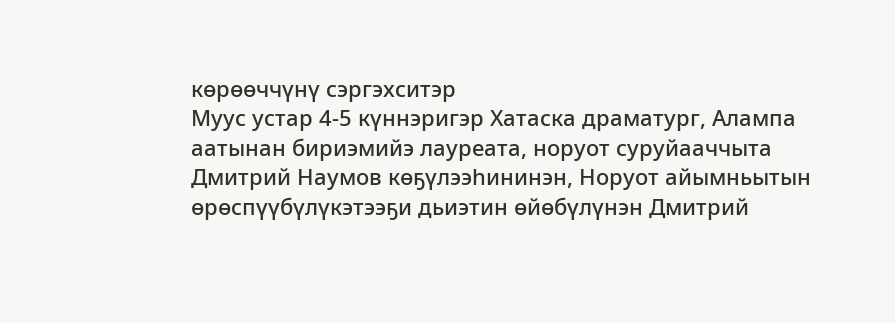көрөөччүнү сэргэхситэр
Муус устар 4-5 күннэригэр Хатаска драматург, Алампа  аатынан бириэмийэ лауреата, норуот суруйааччыта Дмитрий Наумов көҕүлээһининэн, Норуот айымньытын өрөспүүбүлүкэтээҕи дьиэтин өйөбүлүнэн Дмитрий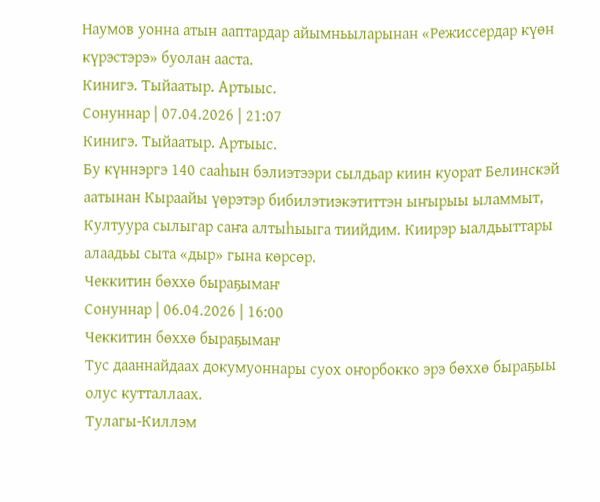Наумов уонна атын ааптардар айымньыларынан «Режиссердар күөн күрэстэрэ» буолан ааста.
Кинигэ. Тыйаатыр. Артыыс.
Сонуннар | 07.04.2026 | 21:07
Кинигэ. Тыйаатыр. Артыыс.
Бу күннэргэ 140 сааһын бэлиэтээри сылдьар киин куорат Белинскэй аатынан Кыраайы үөрэтэр бибилэтиэкэтиттэн ыҥырыы ыламмыт, Култуура сылыгар саҥа алтыһыыга тиийдим. Киирэр ыалдьыттары алаадьы сыта «дыр» гына көрсөр.
Чеккитин бөххө быраҕымаҥ
Сонуннар | 06.04.2026 | 16:00
Чеккитин бөххө быраҕымаҥ
Тус дааннайдаах докумуоннары суох оҥорбокко эрэ бөххө быраҕыы олус кутталлаах.
Тулагы-Киллэм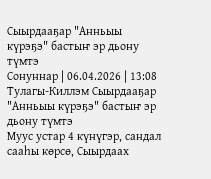Сыырдааҕар "Анньыы күрэҕэ" бастыҥ эр дьону түмтэ
Сонуннар | 06.04.2026 | 13:08
Тулагы-Киллэм Сыырдааҕар "Анньыы күрэҕэ" бастыҥ эр дьону түмтэ
Муус устар 4 күнүгэр, сандал сааһы көрсө, Сыырдаах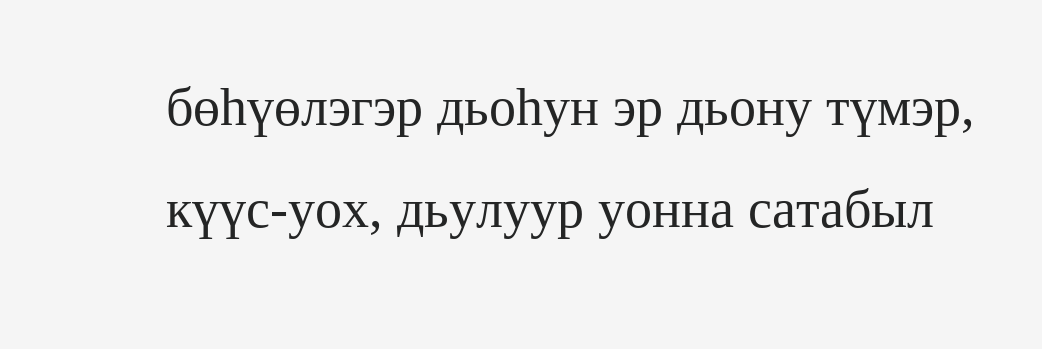бөһүөлэгэр дьоһун эр дьону түмэр, күүс-уох, дьулуур уонна сатабыл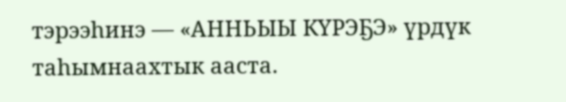тэрээһинэ — «АННЬЫЫ КҮРЭҔЭ» үрдүк таһымнаахтык ааста.